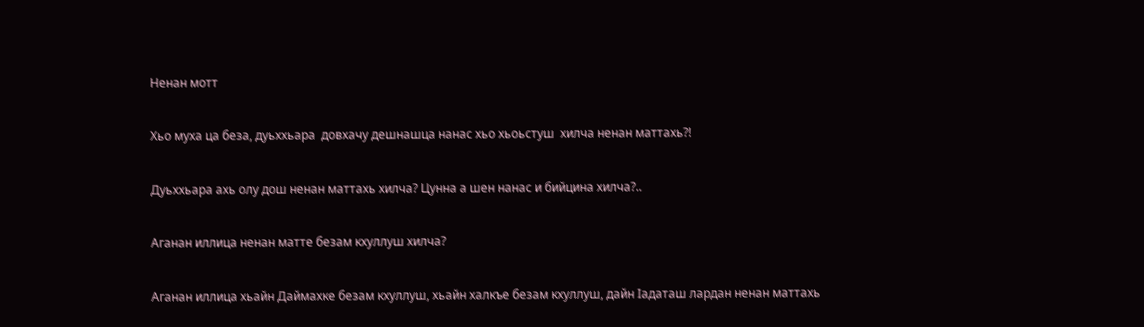Ненан мотт

Хьо муха ца беза, дуьххьара  довхачу дешнашца нанас хьо хьоьстуш  хилча ненан маттахь?!

Дуьххьара ахь олу дош ненан маттахь хилча? Цунна а шен нанас и бийцина хилча?..

Аганан иллица ненан матте безам кхуллуш хилча?

Аганан иллица хьайн Даймахке безам кхуллуш, хьайн халкъе безам кхуллуш, дайн Iадаташ лардан ненан маттахь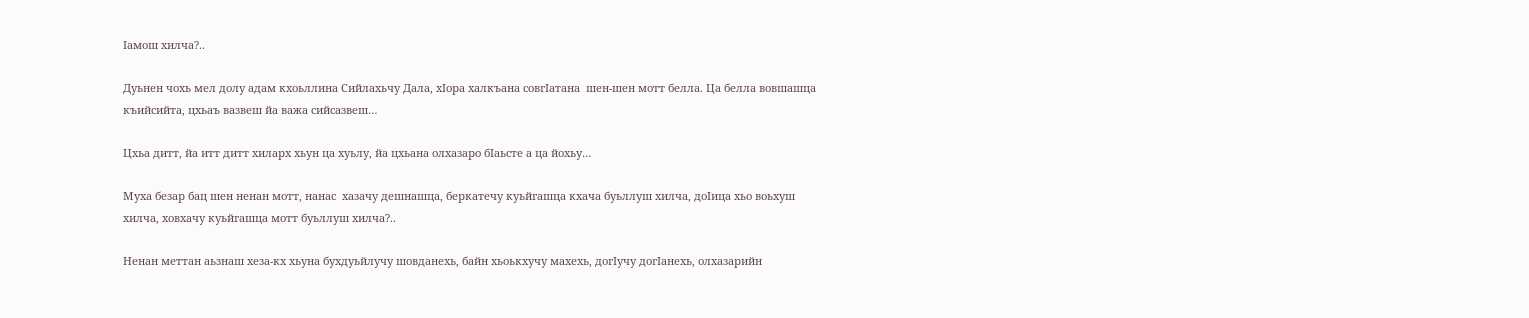Iамош хилча?..

Дуьнен чохь мел долу адам кхоьллина Сийлахьчу Дала, хIора халкъана совгIатана  шен-шен мотт белла. Ца белла вовшашца къийсийта, цхьаъ вазвеш йа важа сийсазвеш…

Цхьа дитт, йа итт дитт хиларх хьун ца хуьлу, йа цхьана олхазаро бIаьсте а ца йохьу…

Муха безар бац шен ненан мотт, нанас  хазачу дешнашца, беркатечу куьйгашца кхача буьллуш хилча, доIица хьо воьхуш хилча, ховхачу куьйгашца мотт буьллуш хилча?..

Ненан меттан аьзнаш хеза-кх хьуна бухдуьйлучу шовданехь, байн хьоькхучу махехь, догIучу догIанехь, олхазарийн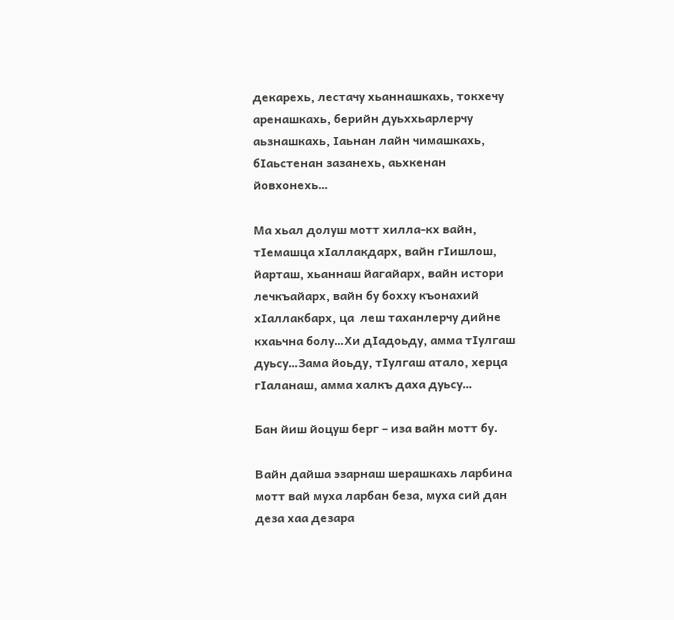декарехь, лестачу хьаннашкахь, токхечу аренашкахь, берийн дуьххьарлерчу аьзнашкахь, Iаьнан лайн чимашкахь, бIаьстенан зазанехь, аьхкенан йовхонехь…

Ма хьал долуш мотт хилла-кх вайн, тIемашца хIаллакдарх, вайн гIишлош, йарташ, хьаннаш йагайарх, вайн истори лечкъайарх, вайн бу бохху къонахий хIаллакбарх, ца  леш таханлерчу дийне кхаьчна болу…Хи дIадоьду, амма тIулгаш дуьсу…Зама йоьду, тIулгаш атало, херца гIаланаш, амма халкъ даха дуьсу…

Бан йиш йоцуш берг – иза вайн мотт бу.

Вайн дайша эзарнаш шерашкахь ларбина мотт вай муха ларбан беза, муха сий дан деза хаа дезара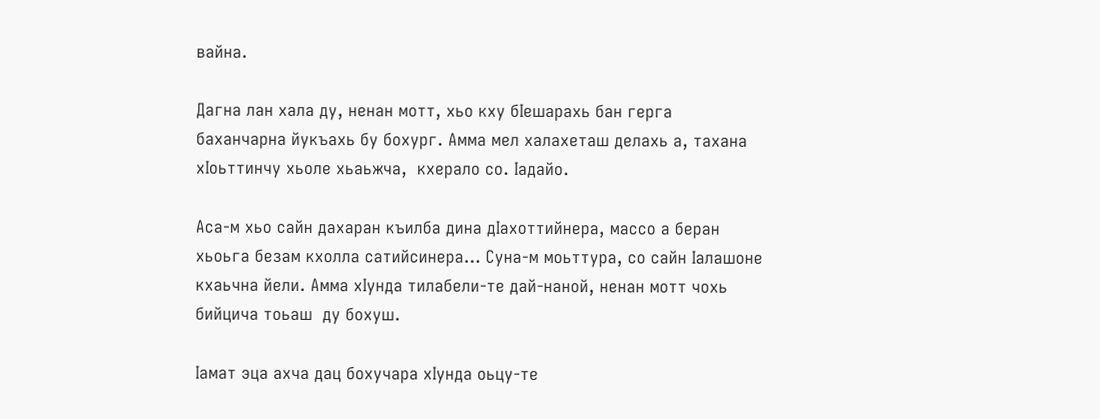вайна.

Дагна лан хала ду, ненан мотт, хьо кху бIешарахь бан герга баханчарна йукъахь бу бохург. Амма мел халахеташ делахь а, тахана хIоьттинчу хьоле хьаьжча,  кхерало со. Iадайо.

Аса-м хьо сайн дахаран къилба дина дIахоттийнера, массо а беран хьоьга безам кхолла сатийсинера… Суна-м моьттура, со сайн Iалашоне кхаьчна йели. Амма хIунда тилабели-те дай-наной, ненан мотт чохь бийцича тоьаш  ду бохуш.

Iамат эца ахча дац бохучара хIунда оьцу-те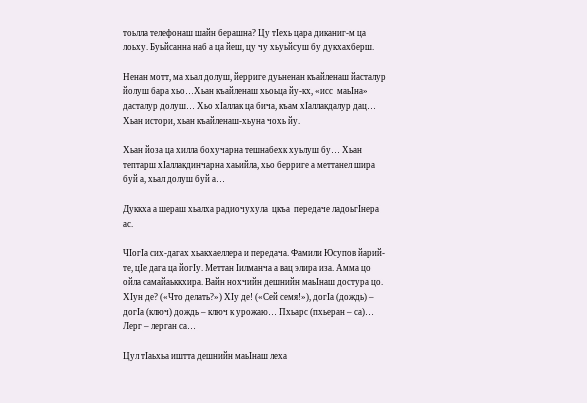тоьлла телефонаш шайн берашна? Цу тIехь цара диканиг-м ца лоьху. Буьйсанна наб а ца йеш, цу чу хьуьйсуш бу дукхахберш.

Ненан мотт, ма хьал долуш, йерриге дуьненан къайленаш йасталур йолуш бара хьо…Хьан къайленаш хьоьца йу-кх, «исс  маьIна» дасталур долуш… Хьо хIаллак ца бича, къам хIаллакдалур дац… Хьан истори, хьан къайленаш-хьуна чохь йу.

Хьан йоза ца хилла бохучарна тешнабехк хуьлуш бу… Хьан тептарш хIаллакдинчарна хаьийла, хьо берриге а меттанел шира буй а, хьал долуш буй а…

Дуккха а шераш хьалха радиочухула  цкъа  передаче ладоьгIнера ас.

ЧIогIа сих-дагах хьакхаеллера и передача. Фамили Юсупов йарий-те, цIе дага ца йогIу. Меттан Iилманча а вац элира иза. Амма цо ойла самайаьккхира. Вайн нохчийн дешнийн маьIнаш достура цо. ХIун де? («Что делать?») ХIу де! («Сей семя!»), догIа (дождь) – догIа (ключ) дождь – ключ к урожаю… Пхьарс (пхьеран – са)… Лерг – лерган са…

Цул тIаьхьа иштта дешнийн маьIнаш леха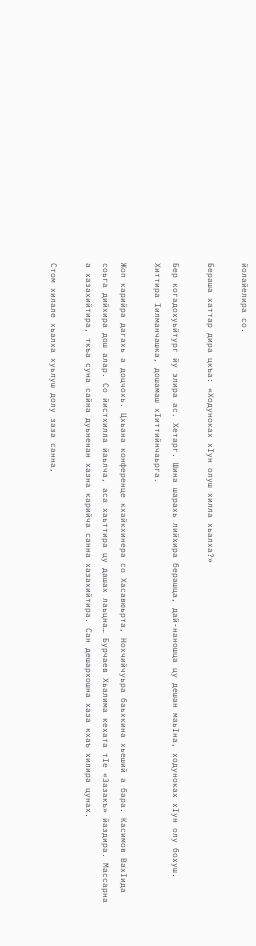йолайелира со.

Бераша хаттар дира цкъа: «Ходуноках хIун олуш хилла хьалха?»

Бер когадохуьйтург йу элира ас. Хетарг. Шина шарахь лийхира берашца, дай-наношца цу дешан маьIна, ходуноках хIун олу бохуш. Хиттира Iилманчашка, дошамаш хIиттийнчаьрга.

Жоп карийра дагахь а доцчохь. Цхьана конференце кхайкхинера со Хасавюьрта, Нохчийчуьра баьхкина хьеший а бара. Касимов ВахIида соьга дийхира дош алар. Со йистхилла йаьлча, аса хаьттира цу дашах лаьцна… Бурчаев Хьалима кехата тIе «Зазакъ» йаздира. Массарна а хазахийтира, ткъа суна сайна дуьненан хазна карийча санна хазахийтира. Сан дешархошна хаза кхаъ хилира цунах.

Стом хилале хьалха хуьлуш долу заза санна,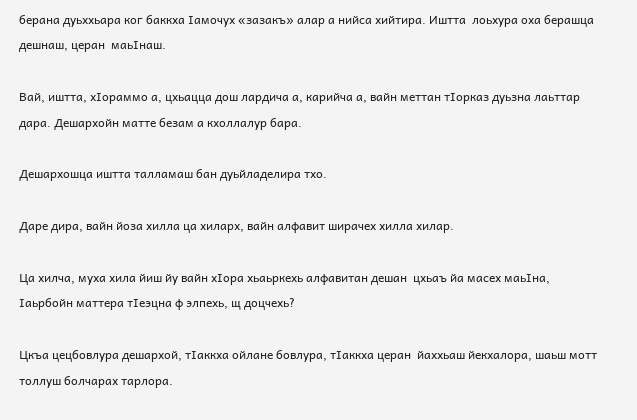берана дуьххьара ког баккха Iамочух «зазакъ» алар а нийса хийтира. Иштта  лоьхура оха берашца дешнаш, церан  маьIнаш.

Вай, иштта, хIораммо а, цхьацца дош лардича а, карийча а, вайн меттан тIорказ дуьзна лаьттар дара. Дешархойн матте безам а кхоллалур бара.

Дешархошца иштта талламаш бан дуьйладелира тхо.

Даре дира, вайн йоза хилла ца хиларх, вайн алфавит ширачех хилла хилар.

Ца хилча, муха хила йиш йу вайн хIора хьаьркехь алфавитан дешан  цхьаъ йа масех маьIна, Iаьрбойн маттера тIеэцна ф элпехь, щ доцчехь?

Цкъа цецбовлура дешархой, тIаккха ойлане бовлура, тIаккха церан  йаххьаш йекхалора, шаьш мотт  толлуш болчарах тарлора.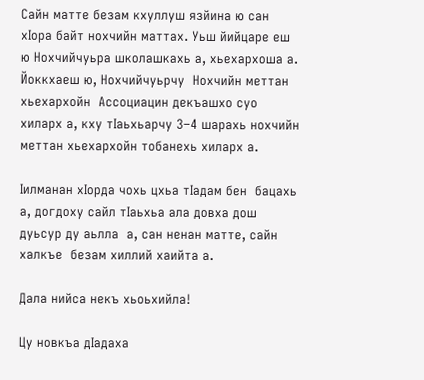Сайн матте безам кхуллуш язйина ю сан хIора байт нохчийн маттах. Уьш йийцаре еш ю Нохчийчуьра школашкахь а, хьехархоша а. Йоккхаеш ю, Нохчийчуьрчу  Нохчийн меттан хьехархойн  Ассоциацин декъашхо суо хиларх а, кху тIаьхьарчу 3–4 шарахь нохчийн меттан хьехархойн тобанехь хиларх а.

Iилманан хIорда чохь цхьа тIадам бен  бацахь а, догдоху сайл тIаьхьа ала довха дош  дуьсур ду аьлла  а, сан ненан матте, сайн халкъе  безам хиллий хаийта а.

Дала нийса некъ хьоьхийла!

Цу новкъа дIадаха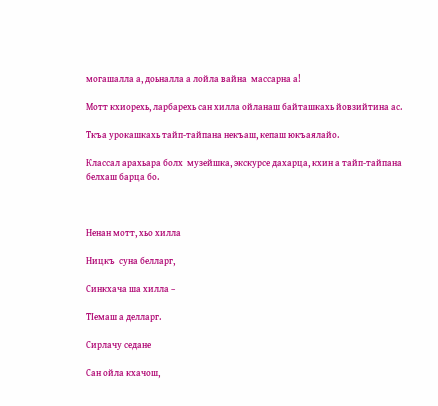могашалла а, доьналла а лойла вайна  массарна а!

Мотт кхиорехь, ларбарехь сан хилла ойланаш байташкахь йовзийтина ас.

Ткъа урокашкахь тайп-тайпана некъаш, кепаш юкъаялайо.

Классал арахьара болх  музейшка, экскурсе дахарца, кхин а тайп-тайпана белхаш барца бо.



Ненан мотт, хьо хилла

Ницкъ  суна белларг,

Синкхача ша хилла –

ТIемаш а делларг.

Сирлачу седане

Сан ойла кхачош,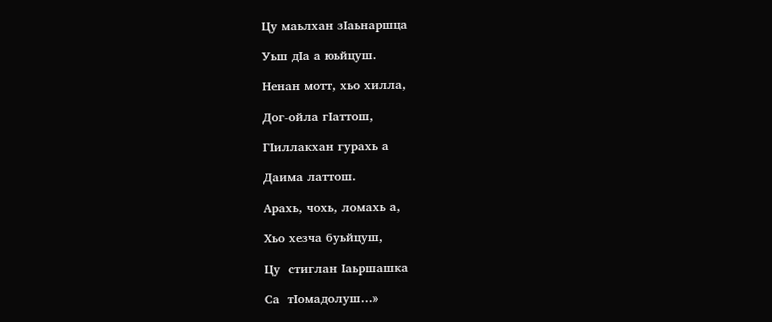Цу маьлхан зIаьнаршца

Уьш дIа а юьйцуш.

Ненан мотт, хьо хилла,

Дог-ойла гIаттош,

ГIиллакхан гурахь а

Даима латтош.

Арахь, чохь, ломахь а,

Хьо хезча буьйцуш,

Цу  стиглан Iаьршашка

Са  тIомадолуш…»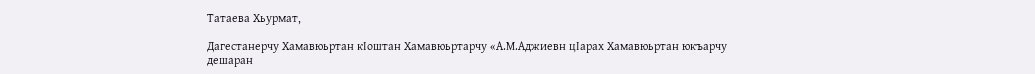Татаева Хьурмат,

Дагестанерчу Хамавюьртан кIоштан Хамавюьртарчу «А.М.Аджиевн цIарах Хамавюьртан юкъарчу дешаран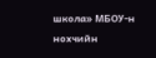школа» МБОУ-н нохчийн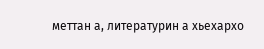меттан а, литературин а хьехархо